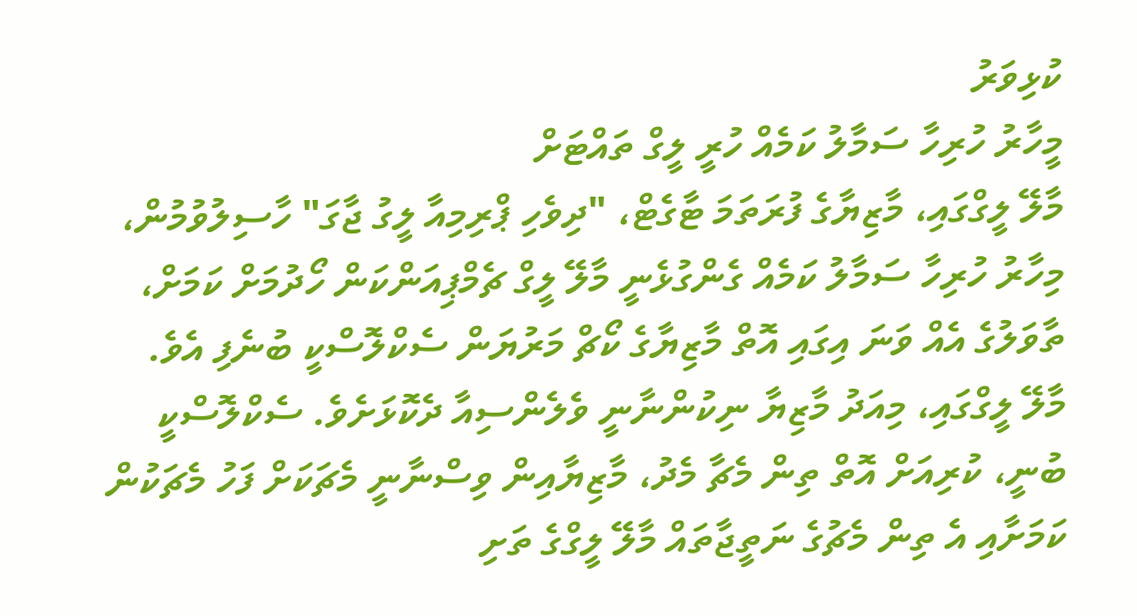ކުޅިވަރު
މީހާރު ހުރިހާ ސަމާލު ކަމެއް ހުރީ ލީގް ތައްޓަށް
މާލޭ ލީގްގައި، މާޒިޔާގެ ފުރަތަމަ ޓާގެޓް، "ދިވެހި ޕްރިމިއާ ލީގު ޖާގަ" ހާސިލުވުމުން، މިހާރު ހުރިހާ ސަމާލު ކަމެއް ގެންގުޅެނީ މާލޭ ލީގް ޗެމްޕިއަންކަން ހޯދުމަށް ކަމަށް، ތާވަލުގެ އެއް ވަނަ އިގައި އޮތް މާޒިޔާގެ ކޯޗް މަރުޔަން ސެކްލޮސްކީ ބުނެފި އެވެ.
މާލޭ ލީގްގައި، މިއަދު މާޒިޔާ ނިކުންނާނީ ވެލެންސިއާ ދެކޮޅަށެވެ. ސެކްލޮސްކީ ބުނީ، ކުރިއަށް އޮތް ތިން މެޗާ މެދު، މާޒިޔާއިން ވިސްނާނީ މެޗަކަށް ފަހު މެޗަކުން ކަމަށާއި އެ ތިން މެޗުގެ ނަތީޖާތައް މާލޭ ލީގްގެ ތަށި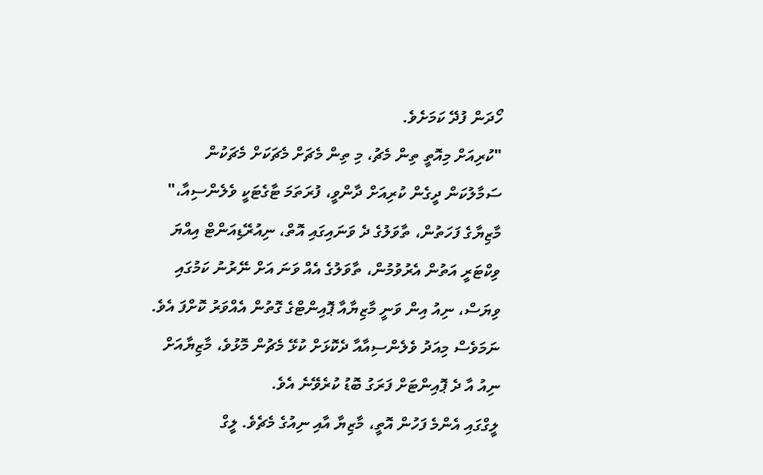ހޯދަން ފުދޭ ކަމަށެވެ.
"ކުރިއަށް މިއޮތީ ތިން މެޗު، މި ތިން މެޗަށް މެޗަކަށް މެޗަކުން ސަމާލުކަން ދީގެން ކުރިއަށް ދާންވީ، ފުރަތަމަ ޓާގެޓަކީ ވެލެންސިއާ،"
މާޒިޔާގެ ފަހަތުން، ތާވަލުގެ ދެ ވަނައިގައި އޮތް، ނިއުރޭޑިއަންޓް އިއްޔަ ވިކްޓަރީ އަތުން އެރުވުމުން، ތާވަލުގެ އެއް ވަނަ އަށް ނޭރުނު ކަމުގައި ވިޔަސް، ނިއު އިން ވަނީ މާޒިޔާއާ ޕޮއިންޓްގެ ގޮތުން އެއްވަރު ކޮށްފަ އެވެ. ނަމަވެސް މިއަދު ވެލެންސިއާއާ ދެކޮޅަށް ކުޅޭ މެޗުން މޮޅުވެ، މާޒިޔާއަށް ނިއު އާ ދެ ޕޮއިންޓަށް ފަރަގު ބޮޑު ކުރެވޭނެ އެވެ.
ލީގްގައި އެންމެ ފަހުން އޮތީ، މާޒިޔާ އާއި ނިއުގެ މެޗެވެ. ލީގް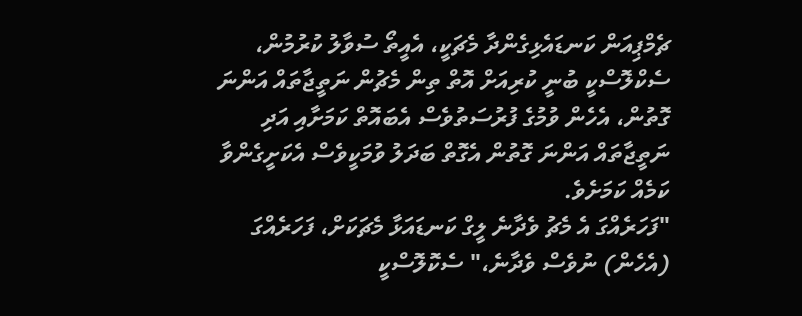ޗެމްޕިއަން ކަނޑައެޅިގެންދާ މެޗަކީ، އެއީތޯ ސުވާލު ކުރުމުން، ސެކްލޮސްކީ ބުނީ ކުރިއަށް އޮތް ތިން މެޗުން ނަތީޖާތައް އަންނަ ގޮތުން، އެހެން ވުމުގެ ފުރުސަތުވެސް އެބައޮތް ކަމަށާއި އަދި ނަތީޖާތައް އަންނަ ގޮތުން އެގޮތް ބަދަލު ވުމަކީވެސް އެކަށީގެންވާ ކަމެއް ކަމަށެވެ.
"ފަހަރެއްގަ އެ މެޗު ވެދާނެ ލީގް ކަނޑައަޅާ މެޗަކަށް، ފަހަރެއްގަ (އެހެން) ނުވެސް ވެދާނެ،" ސެކޮލޮސްކީ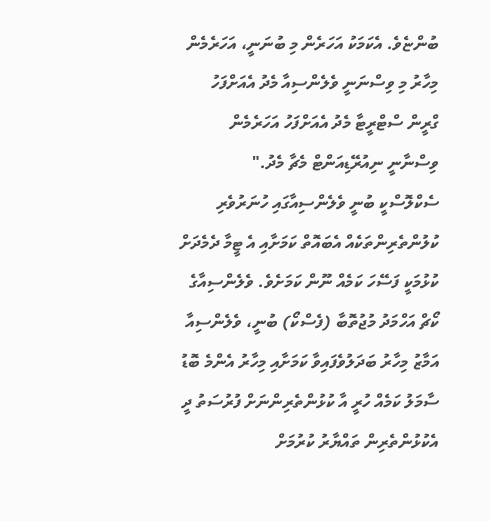ބުންޏެވެ. އެކަމަކު އަހަރެން މި ބުނަނީ، އަހަރެމެން މިހާރު މި ވިސްނަނީ ވެލެންސިއާ މެދު އެއަށްފަހު ގްރީން ސްޓްރީޓާ މެދު އެއަށްފަހު އަހަރެމެން ވިސްނާނީ ނިއުރޭޑިއަންޓް މެޗާ މެދު."
ސެކްލޮސްކީ ބުނީ ވެލެންސިއާގައި ހުނަރުވެރި ކުލުންތެރިންތަކެއް އެބައޮތް ކަމަށާއި އެ ޓީމާ ދެމެދަށް ކުޅުމަކީ ފަސޭހަ ކަމެއް ނޫން ކަމަށެވެ. ވެލެންސިއާގެ ކޯޗް އަހްމަދު މުޖުތޮބާ (ފެސްކޯ) ބުނީ، ވެލެންސިއާ އަމާޒު މިހާރު ބަދަލުވެފައިވާ ކަމަށާއި މިހާރު އެންމެ ބޮޑު ސާމަލު ކަމެއް ހުރީ އާ ކުޅުންތެރިންނަށް ފުރުސަތު ދީ އެކުޅުންތެރިން ތައްޔާރު ކުރުމަށް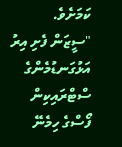ކަމަށެވެ.
"ސީޒަން ފެށި އިރު އަޅުގަނޑުމެންގެ ސްޓްރައިކިން ފޯސްގެ ހިމެނޭ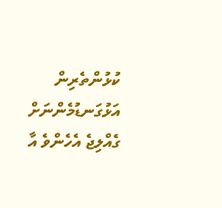ކުޅުންތެރިން އަޅުގަނޑުމެންނަށް ގެއްލިޖެ އެހެންވެ އާ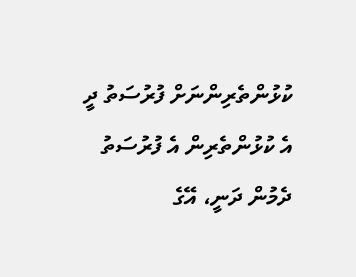ކުޅުންތެރިންނަށް ފުރުސަތު ދީ އެ ކުޅުންތެރިން އެ ފުރުސަތު ދެމުން ދަނީ، އޭގެ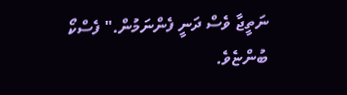ނަތީޖާ ވެސް ދަނީ ފެންނަމުން." ފެސްކޯ ބުންޏެވެ.